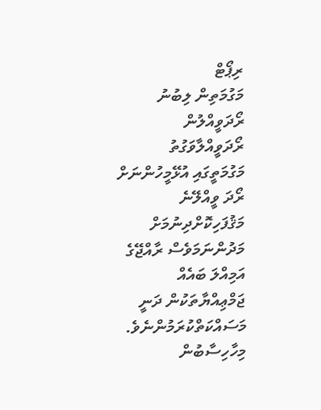ރިޕޯޓް
މަގުމަތިން ލިބުނު ރޯދަވީއްލުން
ރޯދަވީއްލާވަގުތު މަގުމަތީގައި އުޅޭމީހުންނަށް ރޯދަ ވީއްލޭނެ މަޤުފަހިކޮށްދިނުމަށް މަދުންނަމަވެސް ރާއްޖޭގެ އަމިއްލަ ބައެއް ޖަމްޢިއްޔާތަކުން ދަނީ މަސައްކަތްކުރަމުންނެވެ. މިހާހިސާބުން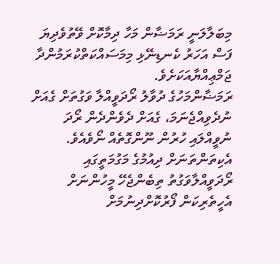މިބަލާލަނީ ރަމަޟާން މަހާ ދިމާކޮށް ވޭތުވެދިޔަ ފަސް އަހަރު ކެނޑިނޭޅި މިމަސައްކަތްކުރަމުންދާ ޖަމްޢިއްޔާއަކަށެވެ.
ރަމަޟާންމަހުގެ ދުވާލު ރޯދަވީއްލާ ވަގުތަށް ގެއަށް ނުދެވިއްޖެނަމަ، ގެއަށް ދެވެންދެން ރޯދަ ނުވީއްލައި ހުރުން ނޫންގޮތެއް ނޯވެއެވެ. އެކިތަންތަނަށް ދިއުމުގެ މަގުމަތީގައި ރޯދަވީއްލާވަގުތު ތިބެންޖެހޭ މީހުންނަށް އެހީތެރިކަން ފޯރުކޮށްދިނުމަށް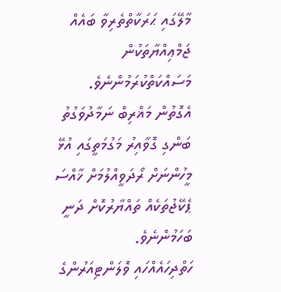މާލޭގައި ޙަރަކާތްތެރިވާ ބައެއް ޖަމްޢިއްޔާތަކުން މަސައްކަތްކުރަމުންނެވެ. އެގޮތުން މަޣްރިބް ނަމާދުވަގުތު ބަންގި ގޮވާއިރު މަގުމަތީގައި އުޅޭ މީހުންނަށް ރޯދަވީއްލުމަށް ޚާއްސަ ޕެކޭޖުތަކެއް ތައްޔާރުކޮށް ދަނީ ބަހަމުންނެވެ.
ހަތްދިހައެއްހައި ވޮލަންޓިއަރުންގެ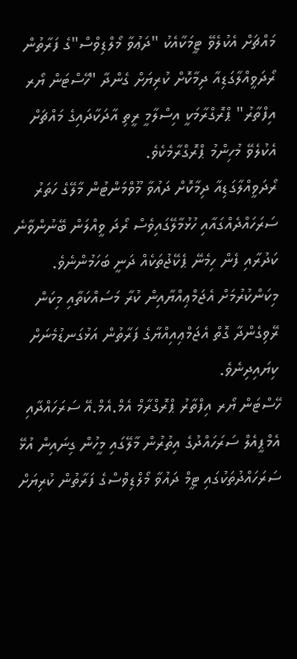މައްޗަށް އެކުލެވޭ ޓީމަކާއެކު "ދަޢުވާ މޯލްޑިވްސް"ގެ ފަރާތުން ރޯދަވީއްލާގަޑިއާ ދިމާކޮށް ކުރިޔަށް ގެންދާ "ހޭސްޓަން ޔޯރ އިފްތާރު" ޕްރޮގްރާމަކީ އިސްލާމީ ރީތި އާދަކާދައިގެ މައްޗަށް އެކުލެވޭ މުހިންމު ޕްރޮގްރާމެކެވެ.
ރޯދަވީއްލާގަޑިއާ ދިމާކޮށް ދައުވާ މޫވްމަންޓުން މާލޭގެ ހަތަރު ސަރަހައްދެއްގައާއި ހުޅުމާލޭގައިވެސް ރޯދަ ވީއްލަން ބޭނުންވާނެ ކަދުރާއި ފެން ހިމެނޭ ޕެކޭޖުތަކެއް ދަނީ ބަހަމުންނެވެ. މިކަންކުރުމަށް އެޖަމްޢިއްޔާއިން ކުރާ މަސައްކަތާއި މިކަން ރޭވިގެންދާ ގޮތް އެޖަމްޢިއިއްޔާގެ ފަރާތުން އަޅުގަނޑުމެނަށް ކިޔައިދިނެވެ.
ހޭސްޓަން ޔޯރ އިފްތާރު ޕްރޮގްރާމް އެމް.އެމް.އޭ ސަރަހައްދާއި އެމްޕީއެލް ސަރަހައްދުގެ އިތުރުން މާލޭގައި މީހުން ގިނައިން އުޅޭ ސަރަހައްދުތަކުގައި ޓީމް ދައުވާ މޯލްޑިވްސްގެ ފަރާތުން ކުރިޔަށް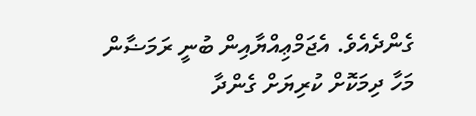ގެންދެއެވެ. އެޖަމްޢިއްޔާއިން ބުނީ ރަމަޟާން މަހާ ދިމަކޮށް ކުރިޔަށް ގެންދާ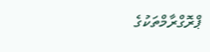ޕްރޮގްރާމްތަކުގެ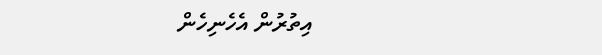އިތުރުން އެހެނިހެން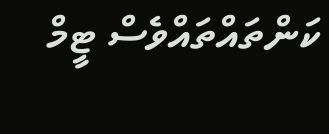ކަންތައްތައްވެސް ޓީމް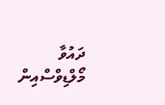ދައުވާ މޯލްޑިވްސްއިން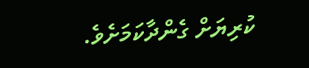ކުރިޔަށް ގެންދާކަމަށެވެ.